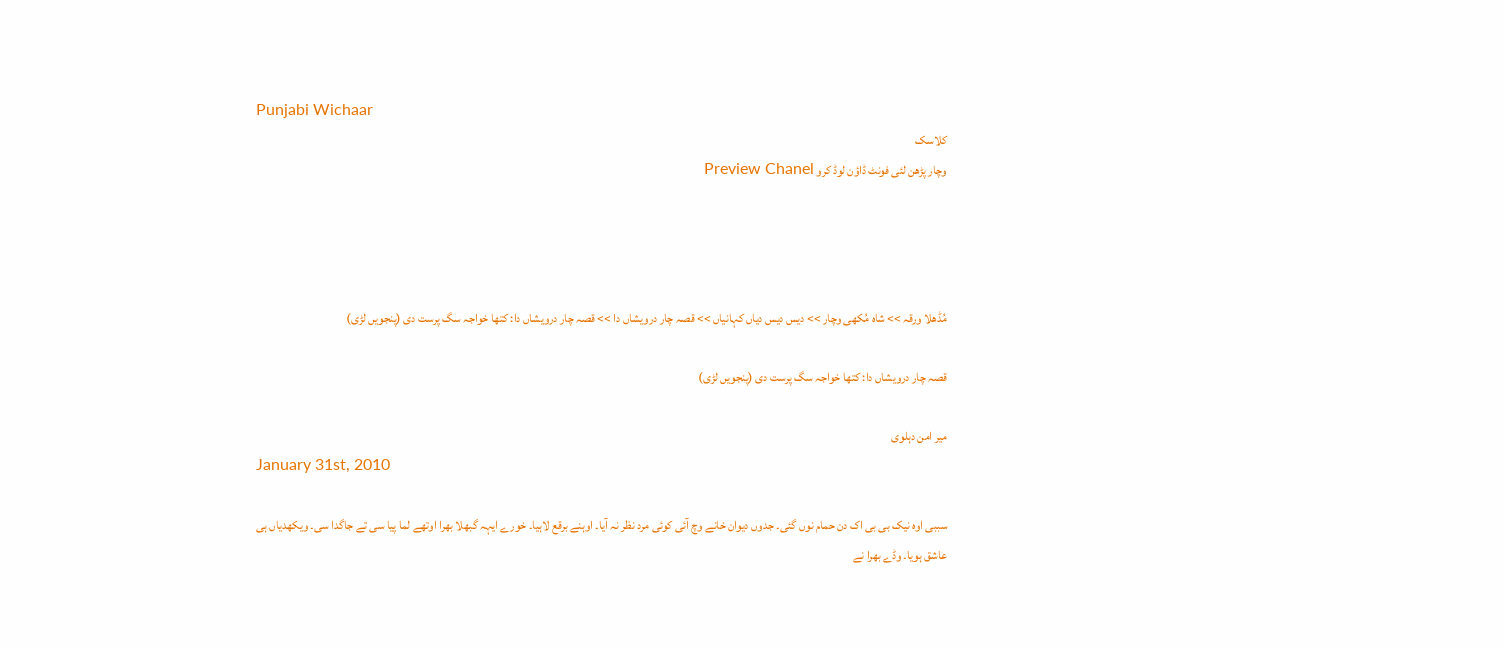Punjabi Wichaar
کلاسک
وچار پڑھن لئی فونٹ ڈاؤن لوڈ کرو Preview Chanel




مُڈھلا ورقہ >> شاہ مُکھی وچار >> دیس دیس دیاں کہانیاں >> قصہ چار درویشاں دا >> قصہ چار درویشاں دا: کتھا خواجہ سگ پرست دی (پنجویں لڑی)

قصہ چار درویشاں دا: کتھا خواجہ سگ پرست دی (پنجویں لڑی)

میر امن دہلوی
January 31st, 2010

سببی اوہ نیک بی بی اک دن حمام نوں گئی۔ جدوں دیوان خانے وچ آئی کوئی مرد نظر نہ آیا۔ اوہنے برقع لاہیا۔ خورے ایہہ گبھلا بھرا اوتھے لما پیا سی تے جاگدا سی۔ ویکھدیاں ہی عاشق ہویا۔ وڈے بھرا نے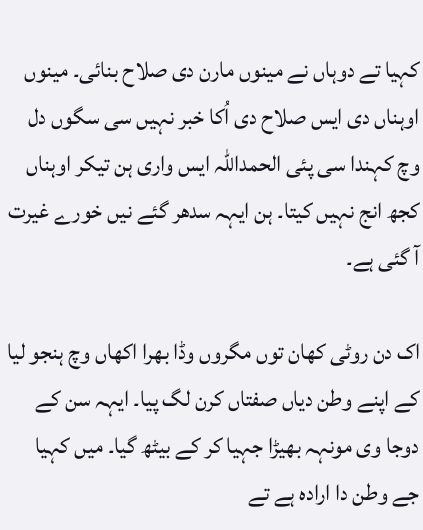کہیا تے دوہاں نے مینوں مارن دی صلاح بنائی۔ مینوں اوہناں دی ایس صلاح دی اُکا خبر نہیں سی سگوں دل وچ کہندا سی پئی الحمداللہ ایس واری ہن تیکر اوہناں کجھ انج نہیں کیتا۔ ہن ایہہ سدھر گئے نیں خورے غیرت آ گئی ہے۔

اک دن روٹی کھان توں مگروں وڈا بھرا اکھاں وچ ہنجو لیا کے اپنے وطن دیاں صفتاں کرن لگ پیا۔ ایہہ سن کے دوجا وی مونہہ بھیڑا جہیا کر کے بیٹھ گیا۔ میں کہیا جے وطن دا ارادہ ہے تے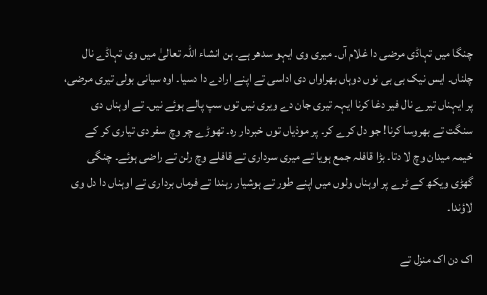چنگا میں تہاڈی مرضی دا غلام آں۔ میری وی ایہو سدھر ہے۔ ہن انشاء اللہ تعالیٰ میں وی تہاڈے نال چلناں۔ ایس نیک بی بی نوں دوہاں بھراواں دی اداسی تے اپنے ارادے دا دسیا۔ اوہ سیانی بولی تیری مرضی، پر ایہناں تیرے نال فیر دغا کرنا ایہہ تیری جان دے ویری نیں توں سپ پالے ہوئے نیں۔ تے اوہناں دی سنگت تے بھروسا کرنا! جو دل کرے کر۔ پر موذیاں توں خبردار رہ۔ تھوڑے چر وچ سفر دی تیاری کر کے خیمہ میدان وچ لا دتا۔ بڑا قافلہ جمع ہویا تے میری سرداری تے قافلے وچ رلن تے راضی ہوئے۔ چنگی گھڑی ویکھ کے ٹرے پر اوہناں ولوں میں اپنے طور تے ہوشیار رہندا تے فرماں برداری تے اوہناں دا دل وی لاؤندا۔

اک دن اک منزل تے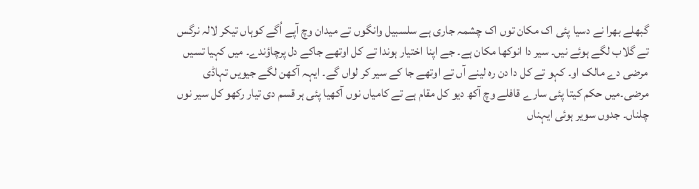گبھلے بھرا نے دسیا پئی اک مکان توں اک چشمہ جاری ہے سلسبیل وانگوں تے میدان وچ آپے اُگے کوہاں تیکر لالہ نرگس تے گلاب لگے ہوئے نیں۔ سیر دا انوکھا مکان ہے۔ جے اپنا اختیار ہوندا تے کل اوتھے جاکے دل پرچاؤندے۔ میں کہیا تسیں مرضی دے مالک او۔ کہو تے کل دا دن رہ لینے آں تے اوتھے جا کے سیر کر لواں گے۔ ایہہ آکھن لگے جیویں تہاڈی مرضی۔میں حکم کیتا پئی سارے قافلے وچ آکھ دیو کل مقام ہے تے کامیاں نوں آکھیا پئی ہر قسم دی تیار رکھو کل سیر نوں چلناں۔ جدوں سویر ہوئی ایہناں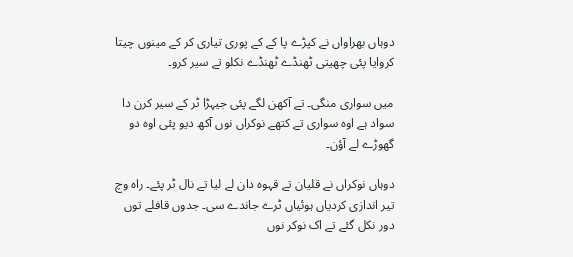دوہاں بھراواں نے کپڑے پا کے کے پوری تیاری کر کے مینوں چیتا کروایا پئی چھیتی ٹھنڈے ٹھنڈے نکلو تے سیر کرو۔

میں سواری منگی۔ تے آکھن لگے پئی جیہڑا ٹر کے سیر کرن دا سواد ہے اوہ سواری تے کتھے نوکراں نوں آکھ دیو پئی اوہ دو گھوڑے لے آؤن۔

دوہاں نوکراں نے قلیان تے قہوہ دان لے لیا تے نال ٹر پئے۔ راہ وچ تیر اندازی کردیاں ہوئیاں ٹرے جاندے سی۔ جدوں قافلے توں دور نکل گئے تے اک نوکر نوں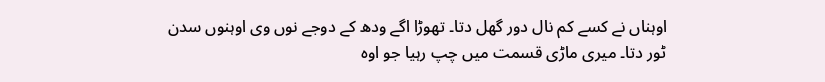اوہناں نے کسے کم نال دور گھل دتا۔ تھوڑا اگے ودھ کے دوجے نوں وی اوہنوں سدن ٹور دتا۔ میری ماڑی قسمت میں چپ رہیا جو اوہ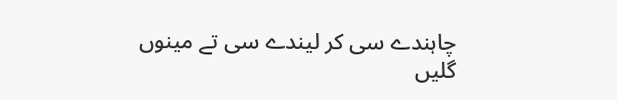چاہندے سی کر لیندے سی تے مینوں گلیں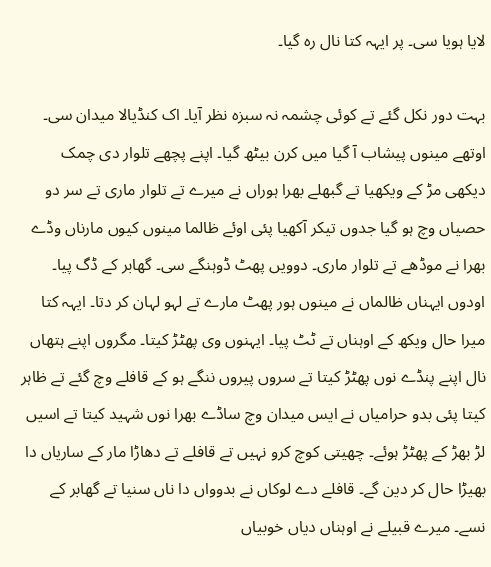لایا ہویا سی۔ پر ایہہ کتا نال رہ گیا۔

بہت دور نکل گئے تے کوئی چشمہ نہ سبزہ نظر آیا۔ اک کنڈیالا میدان سی۔ اوتھے مینوں پیشاب آ گیا میں کرن بیٹھ گیا۔ اپنے پچھے تلوار دی چمک دیکھی مڑ کے ویکھیا تے گبھلے بھرا ہوراں نے میرے تے تلوار ماری تے سر دو حصیاں وچ ہو گیا جدوں تیکر آکھیا پئی اوئے ظالما مینوں کیوں مارناں وڈے بھرا نے موڈھے تے تلوار ماری۔ دوویں پھٹ ڈوہنگے سی۔ گھابر کے ڈگ پیا۔ اودوں ایہناں ظالماں نے مینوں ہور پھٹ مارے تے لہو لہان کر دتا۔ ایہہ کتا میرا حال ویکھ کے اوہناں تے ٹٹ پیا۔ ایہنوں وی پھٹڑ کیتا۔ مگروں اپنے ہتھاں نال اپنے پنڈے نوں پھٹڑ کیتا تے سروں پیروں ننگے ہو کے قافلے وچ گئے تے ظاہر کیتا پئی بدو حرامیاں نے ایس میدان وچ ساڈے بھرا نوں شہید کیتا تے اسیں لڑ بھڑ کے پھٹڑ ہوئے۔ چھیتی کوچ کرو نہیں تے قافلے تے دھاڑا مار کے ساریاں دا بھیڑا حال کر دین گے۔ قافلے دے لوکاں نے بدوواں دا ناں سنیا تے گھابر کے نسے۔ میرے قبیلے نے اوہناں دیاں خوبیاں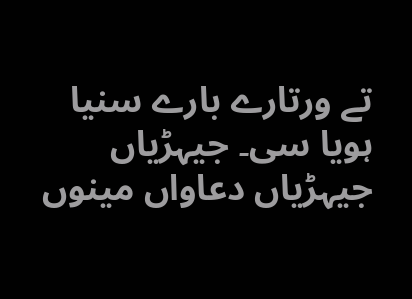تے ورتارے بارے سنیا ہویا سی۔ جیہڑیاں جیہڑیاں دعاواں مینوں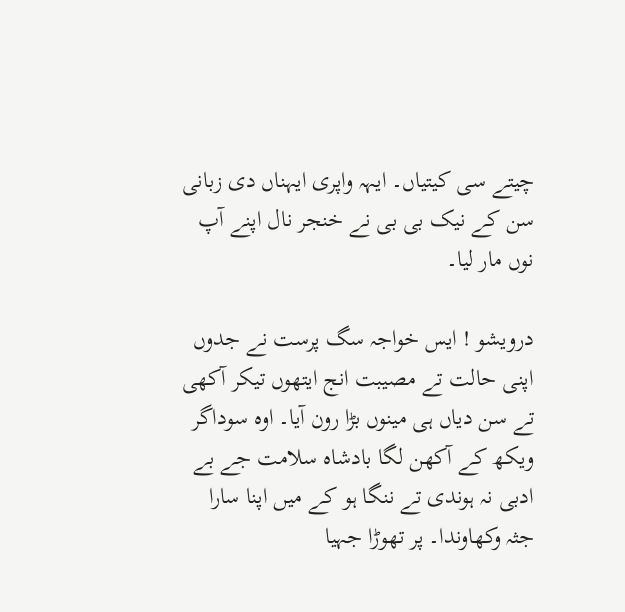چیتے سی کیتیاں۔ ایہہ واپری ایہناں دی زبانی سن کے نیک بی بی نے خنجر نال اپنے آپ نوں مار لیا۔

درویشو ! ایس خواجہ سگ پرست نے جدوں اپنی حالت تے مصیبت انج ایتھوں تیکر آکھی تے سن دیاں ہی مینوں بڑا رون آیا۔ اوہ سوداگر ویکھ کے آکھن لگا بادشاہ سلامت جے بے ادبی نہ ہوندی تے ننگا ہو کے میں اپنا سارا جثہ وکھاوندا۔ پر تھوڑا جہیا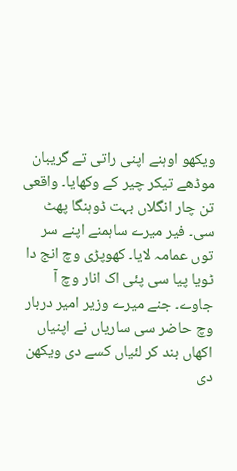ویکھو اوہنے اپنی راتی تے گریبان موڈھے تیکر چیر کے وکھایا۔ واقعی تن چار انگلاں بہت ڈوہنگا پھٹ سی۔ فیر میرے ساہمنے اپنے سر توں عمامہ لایا۔ کھوپڑی وچ انج دا ٹویا پیا سی پئی اک انار وچ آ جاوے۔ جنے میرے وزیر امیر دربار وچ حاضر سی ساریاں نے اپنیاں اکھاں بند کر لئیاں کسے دی ویکھن دی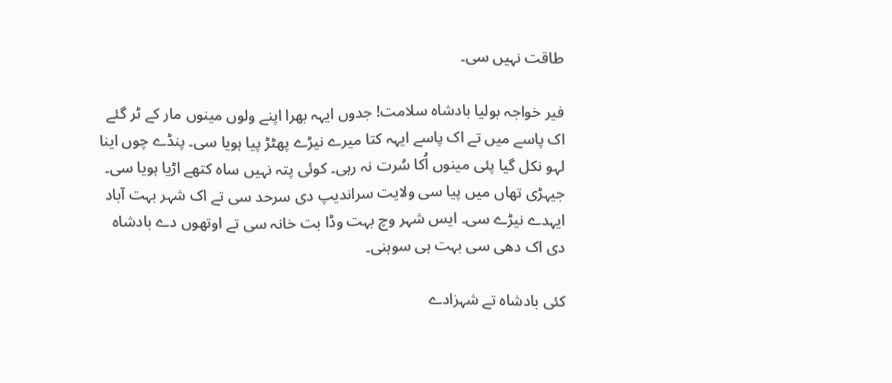طاقت نہیں سی۔

فیر خواجہ بولیا بادشاہ سلامت! جدوں ایہہ بھرا اپنے ولوں مینوں مار کے ٹر گئے اک پاسے میں تے اک پاسے ایہہ کتا میرے نیڑے پھٹڑ پیا ہویا سی۔ پنڈے چوں اینا لہو نکل گیا پئی مینوں اُکا سُرت نہ رہی۔ کوئی پتہ نہیں ساہ کتھے اڑیا ہویا سی۔ جیہڑی تھاں میں پیا سی ولایت سراندیپ دی سرحد سی تے اک شہر بہت آباد ایہدے نیڑے سی۔ ایس شہر وچ بہت وڈا بت خانہ سی تے اوتھوں دے بادشاہ دی اک دھی سی بہت ہی سوہنی۔

کئی بادشاہ تے شہزادے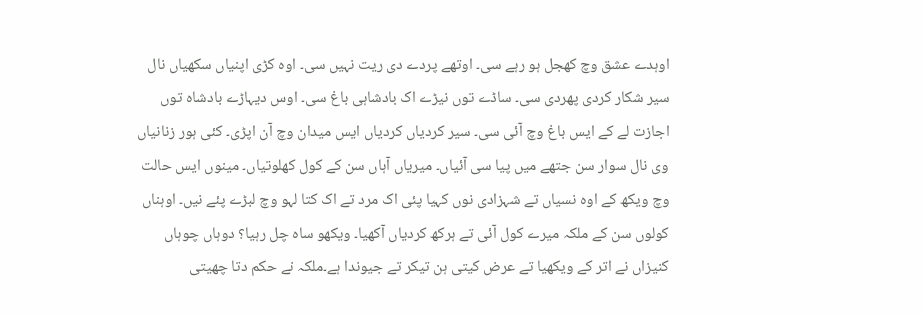اوہدے عشق وچ کھجل ہو رہے سی۔ اوتھے پردے دی ریت نہیں سی۔ اوہ کڑی اپنیاں سکھیاں نال سیر شکار کردی پھردی سی۔ ساڈے توں نیڑے اک بادشاہی باغ سی۔ اوس دیہاڑے بادشاہ توں اجازت لے کے ایس باغ وچ آئی سی۔ سیر کردیاں کردیاں ایس میدان وچ آن اپڑی۔ کئی ہور زنانیاں وی نال سوار سن جتھے میں پیا سی آئیاں۔ میریاں آہاں سن کے کول کھلوتیاں۔ مینوں ایس حالت وچ ویکھ کے اوہ نسیاں تے شہزادی نوں کہیا پئی اک مرد تے اک کتا لہو وچ لبڑے پئے نیں۔ اوہناں کولوں سن کے ملکہ میرے کول آئی تے ہرکھ کردیاں آکھیا۔ ویکھو ساہ چل رہیا؟ دوہاں چوہاں کنیزاں نے اتر کے ویکھیا تے عرض کیتی ہن تیکر تے جیوندا ہے۔ملکہ نے حکم دتا چھیتی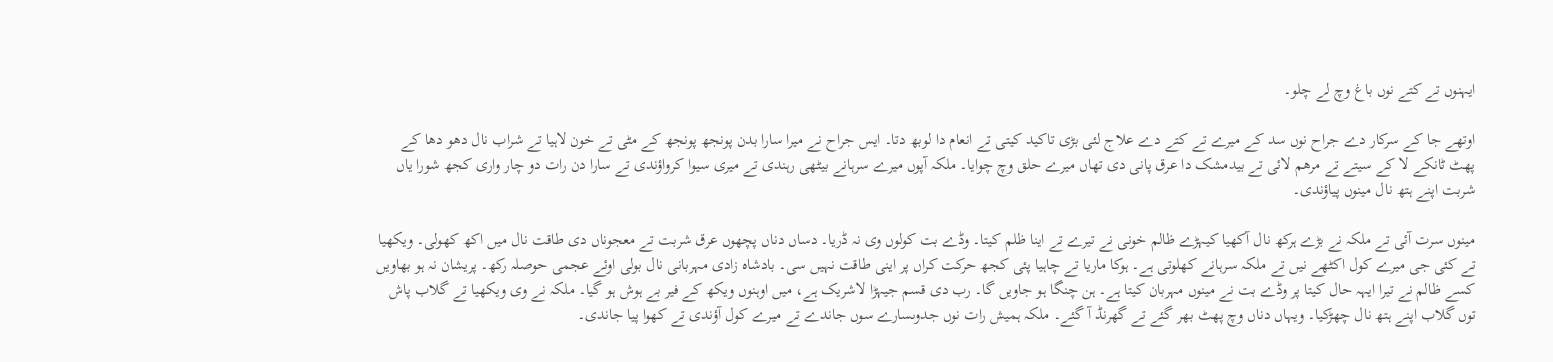ایہنوں تے کتے نوں باغ وچ لے چلو۔

اوتھے جا کے سرکار دے جراح نوں سد کے میرے تے کتے دے علاج لئی بڑی تاکید کیتی تے انعام دا لوبھ دتا۔ ایس جراح نے میرا سارا بدن پونجھ پونجھ کے مٹی تے خون لاہیا تے شراب نال دھو دھا کے پھٹ ٹانکے لا کے سیتے تے مرھم لائی تے بیدمشک دا عرق پانی دی تھاں میرے حلق وچ چوایا۔ ملکہ آپوں میرے سرہانے بیٹھی رہندی تے میری سیوا کرواؤندی تے سارا دن رات دو چار واری کجھ شورا یاں شربت اپنے ہتھ نال مینوں پیاؤندی۔

مینوں سرت آئی تے ملکہ نے بڑے ہرکھ نال آکھیا کیہڑے ظالم خونی نے تیرے تے اینا ظلم کیتا۔ وڈے بت کولوں وی نہ ڈریا۔ دساں دناں پچھوں عرق شربت تے معجوناں دی طاقت نال میں اکھ کھولی۔ ویکھیا تے کئی جی میرے کول اکٹھے نیں تے ملکہ سرہانے کھلوتی ہے۔ ہوکا ماریا تے چاہیا پئی کجھ حرکت کراں پر اینی طاقت نہیں سی۔ بادشاہ زادی مہربانی نال بولی اوئے عجمی حوصلہ رکھ۔ پریشان نہ ہو بھاویں کسے ظالم نے تیرا ایہہ حال کیتا پر وڈے بت نے مینوں مہربان کیتا ہے۔ ہن چنگا ہو جاویں گا۔ رب دی قسم جیہڑا لاشریک ہے، میں اوہنوں ویکھ کے فیر بے ہوش ہو گیا۔ ملکہ نے وی ویکھیا تے گلاب پاش توں گلاب اپنے ہتھ نال چھڑکیا۔ ویہاں دناں وچ پھٹ بھر گئے تے گھرنڈ آ گئے۔ ملکہ ہمیش رات نوں جدوںسارے سوں جاندے تے میرے کول آؤندی تے کھوا پیا جاندی۔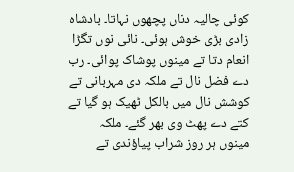کوئی چالیہ دناں پچھوں نہاتا۔ بادشاہ زادی بڑی خوش ہوئی۔ نائی نوں تگڑا انعام دتا تے مینوں پوشاک پوائی۔ رب دے فضل نال تے ملکہ دی مہربانی تے کوشش نال میں بالکل ٹھیک ہو گیا تے کتے دے پھٹ وی بھر گئے۔ ملکہ مینوں ہر روز شراب پیاؤندی تے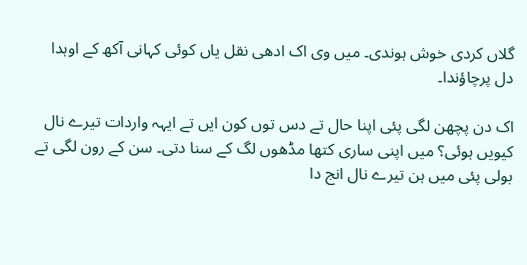گلاں کردی خوش ہوندی۔ میں وی اک ادھی نقل یاں کوئی کہانی آکھ کے اوہدا دل پرچاؤندا۔

اک دن پچھن لگی پئی اپنا حال تے دس توں کون ایں تے ایہہ واردات تیرے نال کیویں ہوئی؟ میں اپنی ساری کتھا مڈھوں لگ کے سنا دتی۔ سن کے رون لگی تے بولی پئی میں ہن تیرے نال انج دا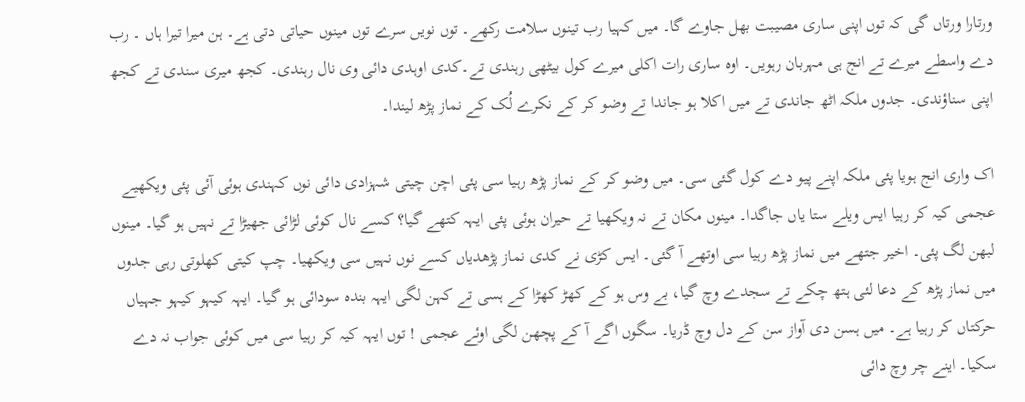ورتارا ورتاں گی کہ توں اپنی ساری مصیبت بھل جاوے گا۔ میں کہیا رب تینوں سلامت رکھے۔ توں نویں سرے توں مینوں حیاتی دتی ہے۔ ہن میرا تیرا ہاں ۔ رب دے واسطے میرے تے انج ہی مہربان رہویں۔ اوہ ساری رات اکلی میرے کول بیٹھی رہندی تے۔کدی اوہدی دائی وی نال رہندی۔ کجھ میری سندی تے کجھ اپنی سناؤندی۔ جدوں ملکہ اٹھ جاندی تے میں اکلا ہو جاندا تے وضو کر کے نکرے لُک کے نماز پڑھ لیندا۔

اک واری انج ہویا پئی ملکہ اپنے پیو دے کول گئی سی۔ میں وضو کر کے نماز پڑھ رہیا سی پئی اچن چیتی شہزادی دائی نوں کہندی ہوئی آئی پئی ویکھیے عجمی کیہ کر رہیا ایس ویلے ستا یاں جاگدا۔ مینوں مکان تے نہ ویکھیا تے حیران ہوئی پئی ایہہ کتھے گیا؟ کسے نال کوئی لڑائی جھیڑا تے نہیں ہو گیا۔ مینوں لبھن لگ پئی۔ اخیر جتھے میں نماز پڑھ رہیا سی اوتھے آ گئی۔ ایس کڑی نے کدی نماز پڑھدیاں کسے نوں نہیں سی ویکھیا۔ چپ کیتی کھلوتی رہی جدوں میں نماز پڑھ کے دعا لئی ہتھ چکے تے سجدے وچ گیا، بے وس ہو کے کھڑ کھڑا کے ہسی تے کہن لگی ایہہ بندہ سودائی ہو گیا۔ ایہہ کیہو کیہو جہیاں حرکتاں کر رہیا ہے۔ میں ہسن دی آواز سن کے دل وچ ڈریا۔ سگوں اگے آ کے پچھن لگی اوئے عجمی ! توں ایہہ کیہ کر رہیا سی میں کوئی جواب نہ دے سکیا۔ اینے چر وچ دائی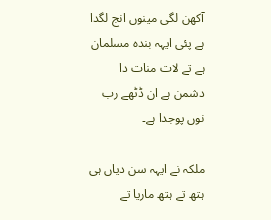آکھن لگی مینوں انج لگدا ہے پئی ایہہ بندہ مسلمان ہے تے لات منات دا دشمن ہے ان ڈٹھے رب نوں پوجدا ہے۔

ملکہ نے ایہہ سن دیاں ہی ہتھ تے ہتھ ماریا تے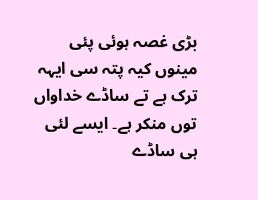بڑی غصہ ہوئی پئی مینوں کیہ پتہ سی ایہہ ترک ہے تے ساڈے خداواں توں منکر ہے۔ ایسے لئی ہی ساڈے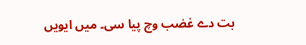بت دے غضب وچ پیا سی۔ میں ایویں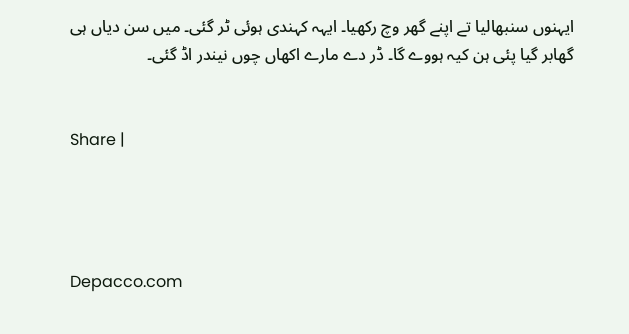ایہنوں سنبھالیا تے اپنے گھر وچ رکھیا۔ ایہہ کہندی ہوئی ٹر گئی۔ میں سن دیاں ہی گھابر گیا پئی ہن کیہ ہووے گا۔ ڈر دے مارے اکھاں چوں نیندر اڈ گئی۔


Share |




Depacco.com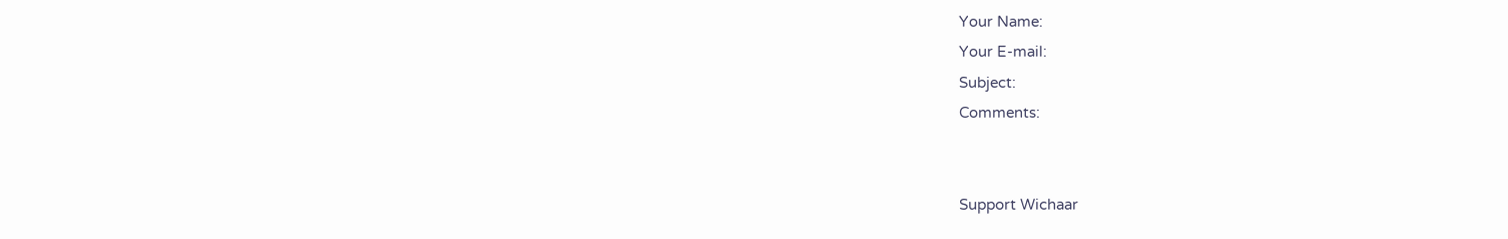Your Name:
Your E-mail:
Subject:
Comments:


Support Wichaar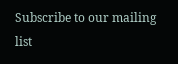Subscribe to our mailing list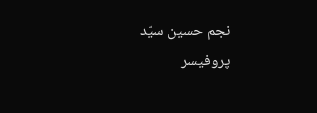نجم حسین سیّد
پروفیسر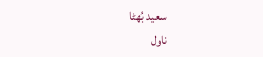سعید بُھٹا
ناول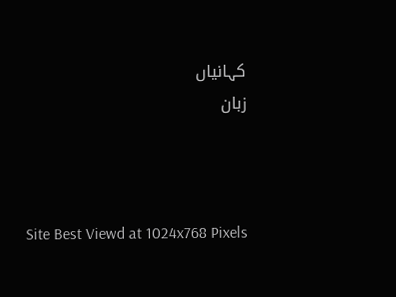کہانیاں
زبان



Site Best Viewd at 1024x768 Pixels